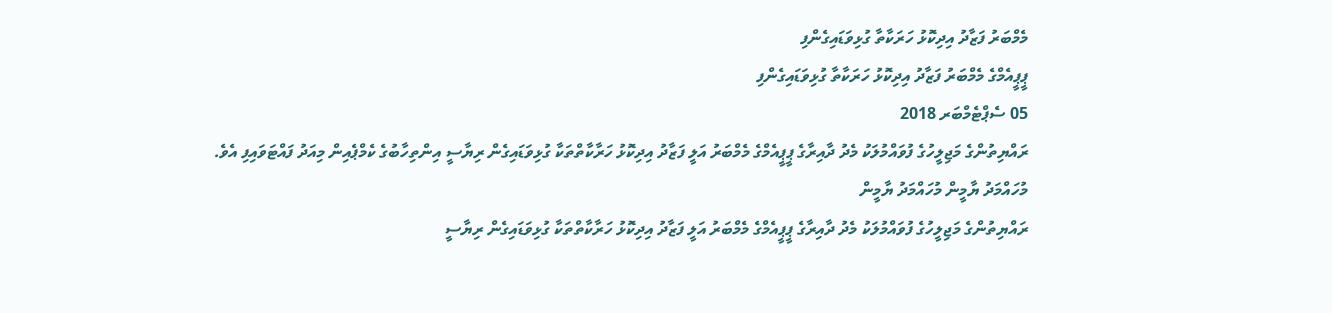މެމްބަރު ފަޒާދު އިދިކޮޅު ހަރަކާތާ ގުޅިވަޑައިގެންފި
ޕީޕީއެމްގެ މެމްބަރު ފަޒާދު އިދިކޮޅު ހަރަކާތާ ގުޅިވަޑައިގެންފި
05 ސެޕްޓެމްބަރ 2018
ރައްޔިތުންގެ މަޖިލީހުގެ ފުވައްމުލަކު މެދު ދާއިރާގެ ޕީޕީއެމްގެ މެމްބަރު އަލީ ފަޒާދު އިދިކޮޅު ހަރާކާތްތަކާ ގުޅިވަޑައިގެން ރިޔާސީ އިންތިހާބުގެ ކެމްޕެއިން މިއަދު ފައްޓަވައިފި އެވެ.
މުހައްމަދު ޔާމީން މުހައްމަދު ޔާމީން
ރައްޔިތުންގެ މަޖިލީހުގެ ފުވައްމުލަކު މެދު ދާއިރާގެ ޕީޕީއެމްގެ މެމްބަރު އަލީ ފަޒާދު އިދިކޮޅު ހަރާކާތްތަކާ ގުޅިވަޑައިގެން ރިޔާސީ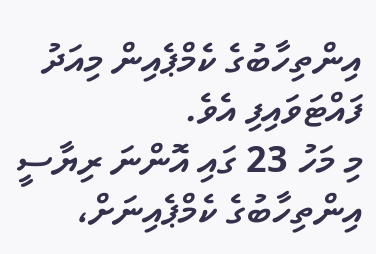އިންތިހާބުގެ ކެމްޕެއިން މިއަދު ފައްޓަވައިފި އެވެ.
މި މަހު 23 ގައި އޮންނަ ރިޔާސީ އިންތިހާބުގެ ކެމްޕެއިނަށް،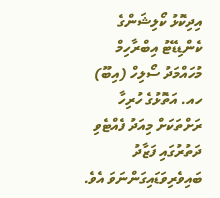އިދިކޮޅު ކޯލިޝަންގެ ކެންޑިޑޭޓު އިބްރާހިމް މުހައްމަދު ސޯލިހް (އިބޫ) ހއ. އަތޮޅުގެ ހުރިހާ ރަށްތަކަށް މިއަދު ފެއްޓެވި ދަތުރުގައި ފަޒާދު ބައިވެރިވަޑައިގަންނަވަ އެވެ.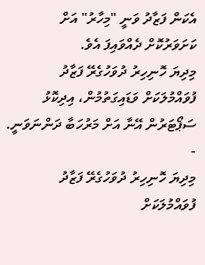އެކަން ފަޒާދު ވަނީ "މިހާރު" އަށް ކަށަވަރުކޮށް ދެއްވައިފަ އެވެ.
މިދިޔަ ހޮނިހިރު ދުވަހުގެރޭ ފަޒާދު ފުވައްމުލަކަށް ވަޑައިގަތުމުން، އިދިކޮޅު ސަޕޯޓަރުން އޭނާ އަށް މަރުހަބާ ދަންނަވަނީ. -
މިދިޔަ ހޮނިހިރު ދުވަހުގެރޭ ފަޒާދު ފުވައްމުލަކަށް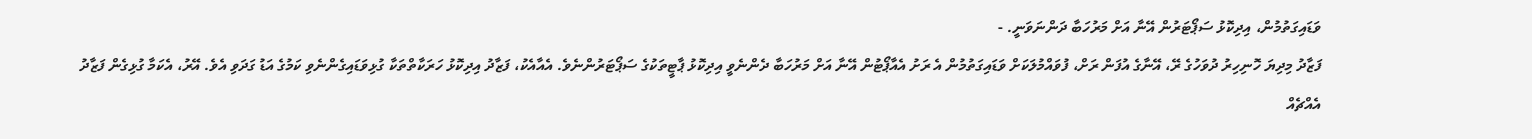ވަޑައިގަތުމުން، އިދިކޮޅު ސަޕޯޓަރުން އޭނާ އަށް މަރުހަބާ ދަންނަވަނީ. -
ފަޒާދު މިދިޔަ ހޮނިހިރު ދުވަހުގެ ރޭ، އޭނާގެ އުފަން ރަށް، ފުވައްމުލަކަށް ވަޑައިގަތުމުން އެ ރަށު އެއާޕޯޓުން އޭނާ އަށް މަރުހަބާ ދެންނެވީ އިދިކޮޅު ޕާޓީތަކުގެ ސަޕޯޓަރުންނެވެ. އެއާއެކު، ފަޒާދު އިދިކޮޅު ހަރަކާތްތަކާ ގުޅިވަޑައިގެންނެވި ކަމުގެ އަޑު ގަދަވި އެވެ. އޭރު، އެކަމާ ގުޅިގެން ފަޒާދު އެއްޗެއް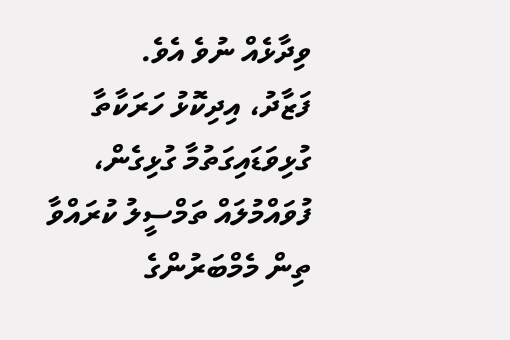ވިދާޅެއް ނުވެ އެވެ.
ފަޒާދު، އިދިކޮޅު ހަރަކާތާ ގުޅިވަޑައިގަތުމާ ގުޅިގެން، ފުވައްމުލައް ތަމްސީލު ކުރައްވާ ތިން މެމްބަރުންގެ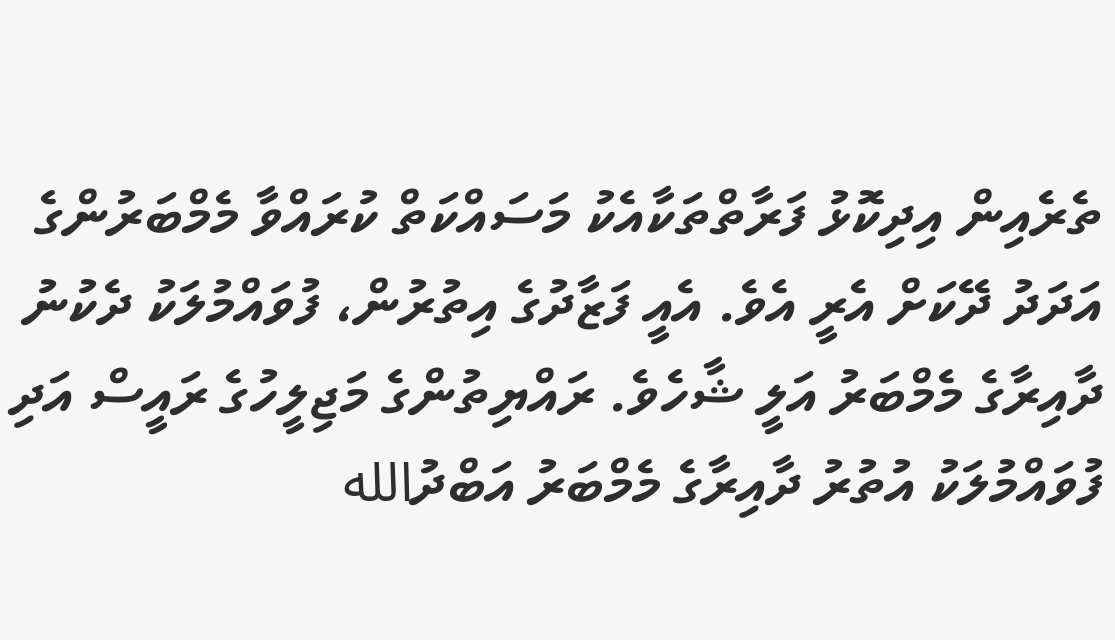ތެރެއިން އިދިކޮޅު ފަރާތްތަކާއެކު މަސައްކަތް ކުރައްވާ މެމްބަރުންގެ އަދަދު ދޭކަށް އެރީ އެވެ. އެއީ ފަޒާދުގެ އިތުރުން، ފުވައްމުލަކު ދެކުނު ދާއިރާގެ މެމްބަރު އަލީ ޝާހެވެ. ރައްޔިތުންގެ މަޖިލީހުގެ ރައީސް އަދި ފުވައްމުލަކު އުތުރު ދާއިރާގެ މެމްބަރު އަބްދުالله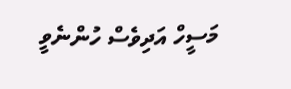މަސީހް އަދިވެސް ހުންނެވީ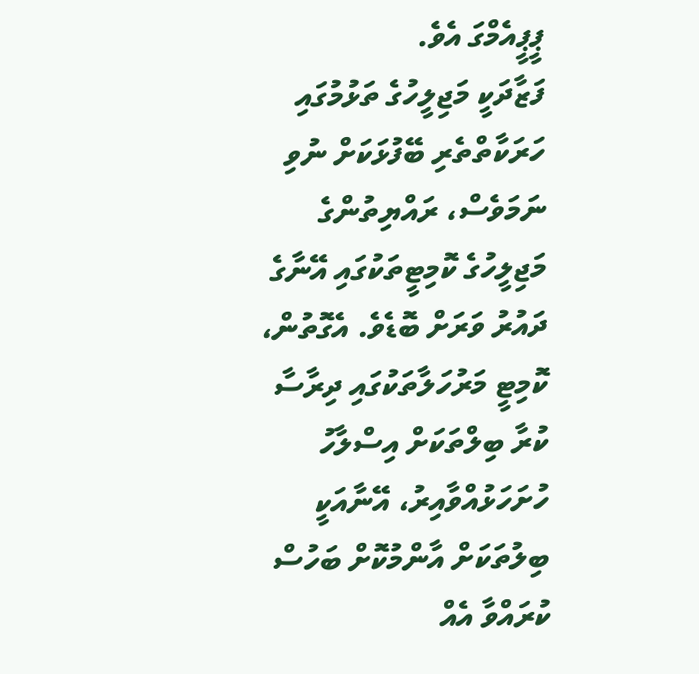ޕީޕީއެމްގަ އެވެ.
ފަޒާދަކީ މަޖިލީހުގެ ތަޅުމުގައި ހަރަކާތްތެރި ބޭފުޅަކަށް ނުވި ނަމަވެސް، ރައްޔިތުންގެ މަޖިލީހުގެ ކޮމިޓީތަކުގައި އޭނާގެ ދައުރު ވަރަށް ބޮޑެވެ. އެގޮތުން، ކޮމިޓީ މަރުހަލާތަކުގައި ދިރާސާ ކުރާ ބިލްތަކަށް އިސްލާހު ހުށަހަޅުއްވާއިރު، އޭނާއަކީ ބިލުތަކަށް އާންމުކޮށް ބަހުސް ކުރައްވާ އެއް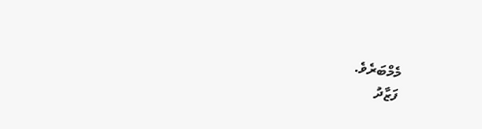މެމްބަރެވެ.
ފަޒާދު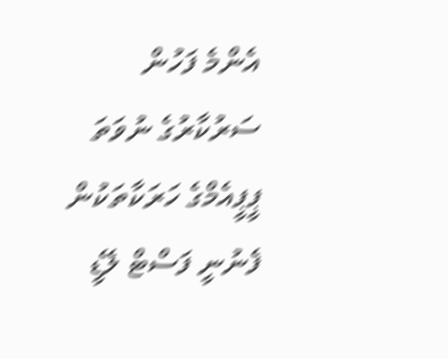އެންމެ ފަހުން ސަރުކާރުގެ ނުވަތަ ޕީޕީއެމްގެ ހަރަކާތަކުން ފެނުނީ ފަސްޓް ލޭޑީ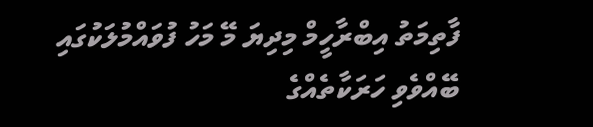ފާތިމަތު އިބްރާހީމް މިދިޔަ މޭ މަހު ފުވައްމުލަކުގައި ބޭއްވެވި ހަރަކާތެއްގެ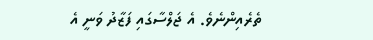ތެރެއިންނެވެ. އެ ޖަލްސާގައި ފަޒާދު ވަނީ އެ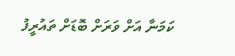ކަމަނާ އަށް ވަރަށް ބޮޑަށް ތައުރީފު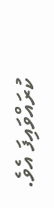ކުރައްވައިފަ އެވެ.